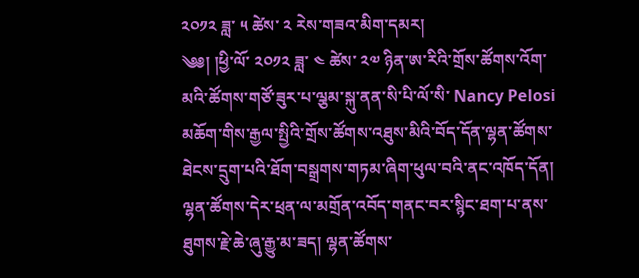༢༠༡༢ ཟླ་ ༥ ཚེས་ ༢ རེས་གཟའ་མིག་དམར།
༄༅། །ཕྱི་ལོ་ ༢༠༡༢ ཟླ་ ༤ ཚེས་ ༢༧ ཉིན་ཨ་རིའི་གྲོས་ཚོགས་འོག་མའི་ཚོགས་གཙོ་ཟུར་པ་ལྕམ་སྐུ་ནན་སི་པི་ལོ་སི་ Nancy Pelosi མཆོག་གིས་རྒྱལ་སྤྱིའི་གྲོས་ཚོགས་འཐུས་མིའི་བོད་དོན་ལྷན་ཚོགས་ཐེངས་དྲུག་པའི་ཐོག་བསྒྲགས་གཏམ་ཞིག་ཕུལ་བའི་ནང་འཁོད་དོན། ལྷན་ཚོགས་དེར་ཕྲན་ལ་མགྲོན་འབོད་གནང་བར་སྙིང་ཐག་པ་ནས་ཐུགས་རྗེ་ཆེ་ཞུ་རྒྱུ་མ་ཟད། ལྷན་ཚོགས་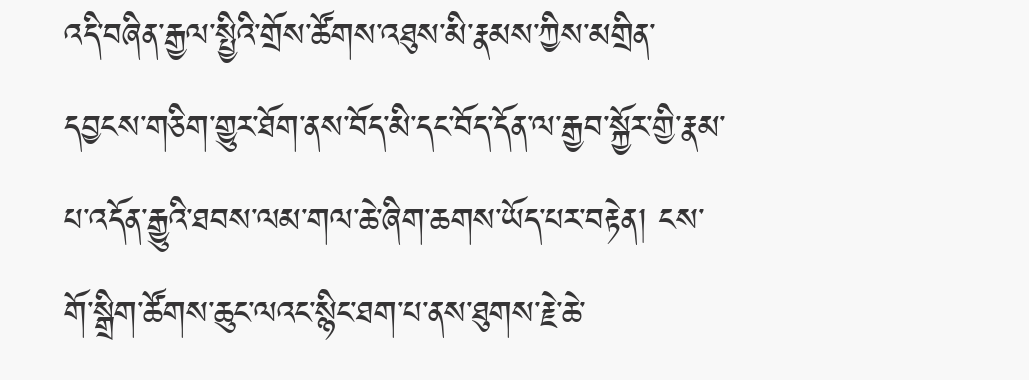འདི་བཞིན་རྒྱལ་སྤྱིའི་གྲོས་ཚོགས་འཐུས་མི་རྣམས་ཀྱིས་མགྲིན་དབྱངས་གཅིག་གྱུར་ཐོག་ནས་བོད་མི་དང་བོད་དོན་ལ་རྒྱབ་སྐྱོར་གྱི་རྣམ་པ་འདོན་རྒྱུའི་ཐབས་ལམ་གལ་ཆེ་ཞིག་ཆགས་ཡོད་པར་བརྟེན། ངས་གོ་སྒྲིག་ཚོགས་ཆུང་ལའང་སྙིང་ཐག་པ་ནས་ཐུགས་རྗེ་ཆེ་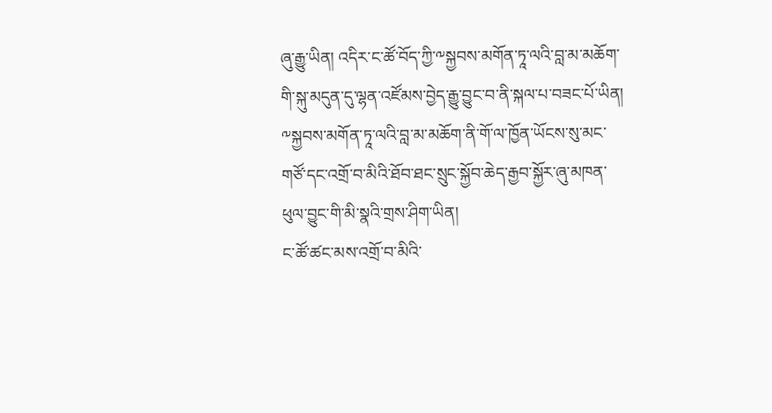ཞུ་རྒྱུ་ཡིན། འདིར་ང་ཚོ་བོད་ཀྱི་༸སྐྱབས་མགོན་ཏཱ་ལའི་བླ་མ་མཆོག་གི་སྐུ་མདུན་དུ་ལྷན་འཛོམས་བྱེད་རྒྱུ་བྱུང་བ་ནི་སྐལ་པ་བཟང་པོ་ཡིན། ༸སྐྱབས་མགོན་ཏཱ་ལའི་བླ་མ་མཆོག་ནི་གོ་ལ་ཁྱོན་ཡོངས་སུ་མང་གཙོ་དང་འགྲོ་བ་མིའི་ཐོབ་ཐང་སྲུང་སྐྱོབ་ཆེད་རྒྱབ་སྐྱོར་ཞུ་མཁན་ཕུལ་བྱུང་གི་མི་སྣའི་གྲས་ཤིག་ཡིན།
ང་ཚོ་ཚང་མས་འགྲོ་བ་མིའི་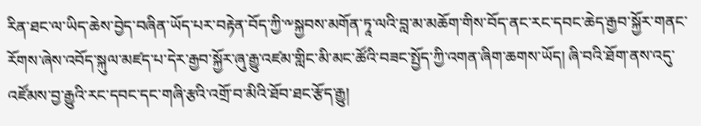རིན་ཐང་ལ་ཡིད་ཆེས་བྱེད་བཞིན་ཡོད་པར་བརྟེན་བོད་ཀྱི་༸སྐྱབས་མགོན་ཏཱ་ལའི་བླ་མ་མཆོག་གིས་བོད་ནང་རང་དབང་ཆེད་རྒྱབ་སྐྱོར་གནང་རོགས་ཞེས་འབོད་སྐུལ་མཛད་པ་དེར་རྒྱབ་སྐྱོར་ཞུ་རྒྱུ་འཛམ་གླིང་མི་མང་ཚོའི་བཟང་སྤྱོད་ཀྱི་འགན་ཞིག་ཆགས་ཡོད། ཞི་བའི་ཐོག་ནས་འདུ་འཛོམས་བྱ་རྒྱུའི་རང་དབང་དང་གཞི་རྩའི་འགྲོ་བ་མིའི་ཐོབ་ཐང་རྩོད་རྒྱུ།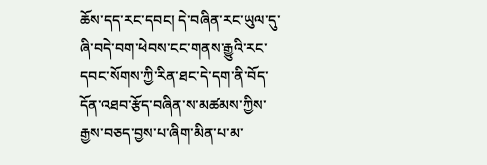ཆོས་དད་རང་དབང། དེ་བཞིན་རང་ཡུལ་དུ་ཞི་བདེ་བག་ཕེབས་ངང་གནས་རྒྱུའི་རང་དབང་སོགས་ཀྱི་རིན་ཐང་དེ་དག་ནི་བོད་དོན་འཐབ་རྩོད་བཞིན་ས་མཚམས་ཀྱིས་རྒྱས་བཅད་བྱས་པ་ཞིག་མིན་པ་མ་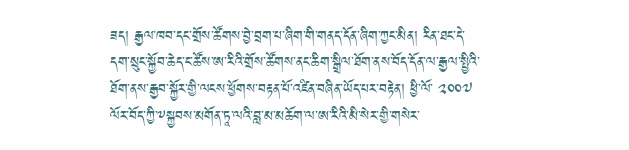ཟད། རྒྱལ་ཁབ་དང་གྲོས་ཚོགས་བྱེ་བྲག་པ་ཞིག་གི་གནད་དོན་ཞིག་ཀྱང་མིན། རིན་ཐང་དེ་དག་སྲུང་སྐྱོབ་ཆེད་ང་ཚོས་ཨ་རིའི་གྲོས་ཚོགས་ནང་ཆིག་སྒྲིལ་ཐོག་ནས་བོད་དོན་ལ་རྒྱལ་སྤྱིའི་ཐོག་ནས་རྒྱབ་སྐྱོར་གྱི་ལངས་ཕྱོགས་བརྟན་པོ་འཛིན་བཞིན་ཡོད་པར་བརྟེན། ཕྱི་ལོ་ ༢༠༠༧ ལོར་བོད་ཀྱི་༸སྐྱབས་མགོན་ཏཱ་ལའི་བླ་མ་མཆོག་ལ་ཨ་རིའི་མི་སེར་གྱི་གསེར་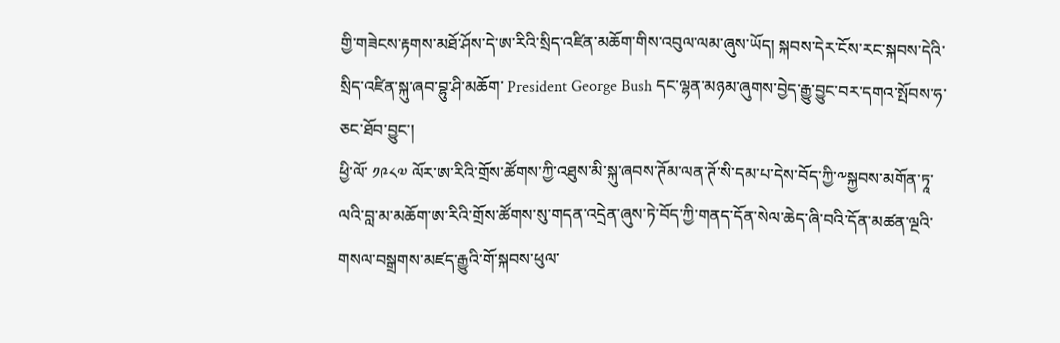གྱི་གཟེངས་རྟགས་མཐོ་ཤོས་དེ་ཨ་རིའི་སྲིད་འཛིན་མཆོག་གིས་འབུལ་ལམ་ཞུས་ཡོད། སྐབས་དེར་ངོས་རང་སྐབས་དེའི་སྲིད་འཛིན་སྐུ་ཞབ་བྷུ་ཤི་མཆོག་ President George Bush དང་ལྷན་མཉམ་ཞུགས་བྱེད་རྒྱུ་བྱུང་བར་དགའ་སྤོབས་ཧ་ཅང་ཐོབ་བྱུང་།
ཕྱི་ལོ་ ༡༩༨༧ ལོར་ཨ་རིའི་གྲོས་ཚོགས་ཀྱི་འཐུས་མི་སྐུ་ཞབས་ཊོམ་ལན་ཊོ་སི་དམ་པ་དེས་བོད་ཀྱི་༸སྐྱབས་མགོན་ཏཱ་ལའི་བླ་མ་མཆོག་ཨ་རིའི་གྲོས་ཚོགས་སུ་གདན་འདྲེན་ཞུས་ཏེ་བོད་ཀྱི་གནད་དོན་སེལ་ཆེད་ཞི་བའི་དོན་མཚན་ལྔའི་གསལ་བསྒྲགས་མཛད་རྒྱུའི་གོ་སྐབས་ཕུལ་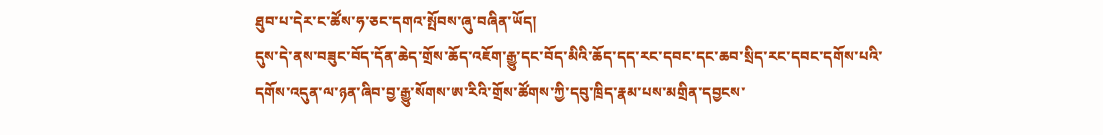ཐུབ་པ་དེར་ང་ཚོས་ཧ་ཅང་དགའ་སྤོབས་ཞུ་བཞིན་ཡོད།
དུས་དེ་ནས་བཟུང་བོད་དོན་ཆེད་གྲོས་ཆོད་འཇོག་རྒྱུ་དང་བོད་མིའི་ཆོད་དད་རང་དབང་དང་ཆབ་སྲིད་རང་དབང་དགོས་པའི་དགོས་འདུན་ལ་ཉན་ཞིབ་བྱ་རྒྱུ་སོགས་ཨ་རིའི་གྲོས་ཚོགས་ཀྱི་དབུ་ཁྲིད་རྣམ་པས་མགྲིན་དབྱངས་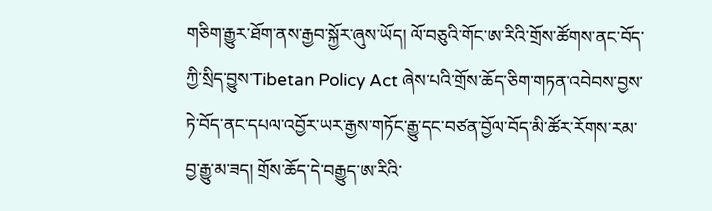གཅིག་རྒྱུར་ཐོག་ནས་རྒྱབ་སྐྱོར་ཞུས་ཡོད། ལོ་བཅུའི་གོང་ཨ་རིའི་གྲོས་ཚོགས་ནང་བོད་ཀྱི་སྲིད་བྱུས་Tibetan Policy Act ཞེས་པའི་གྲོས་ཆོད་ཅིག་གཏན་འབེབས་བྱས་ཏེ་བོད་ནང་དཔལ་འབྱོར་ཡར་རྒྱས་གཏོང་རྒྱུ་དང་བཙན་བྱོལ་བོད་མི་ཚོར་རོགས་རམ་བྱ་རྒྱུ་མ་ཟད། གྲོས་ཆོད་དེ་བརྒྱུད་ཨ་རིའི་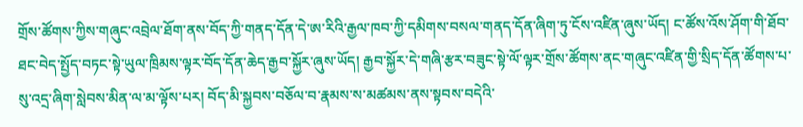གྲོས་ཚོགས་ཀྱིས་གཞུང་འབྲེལ་ཐོག་ནས་བོད་ཀྱི་གནད་དོན་དེ་ཨ་རིའི་རྒྱལ་ཁབ་ཀྱི་དམིགས་བསལ་གནད་དོན་ཞིག་ཏུ་ངོས་འཛིན་ཞུས་ཡོད། ང་ཚོས་འོས་ཤོག་གི་ཐོབ་ཐང་བེད་སྤྱོད་བཏང་སྟེ་ཡུལ་ཁྲིམས་ལྟར་བོད་དོན་ཆེད་རྒྱབ་སྐྱོར་ཞུས་ཡོད། རྒྱབ་སྐྱོར་དེ་གཞི་རྩར་བཟུང་སྟེ་ལོ་ལྟར་གྲོས་ཚོགས་ནང་གཞུང་འཛིན་གྱི་སྲིད་དོན་ཚོགས་པ་སུ་འདྲ་ཞིག་སླེབས་མིན་ལ་མ་ལྟོས་པར། བོད་མི་སྐྱབས་བཅོལ་བ་རྣམས་ས་མཚམས་ནས་སྟབས་བདེའི་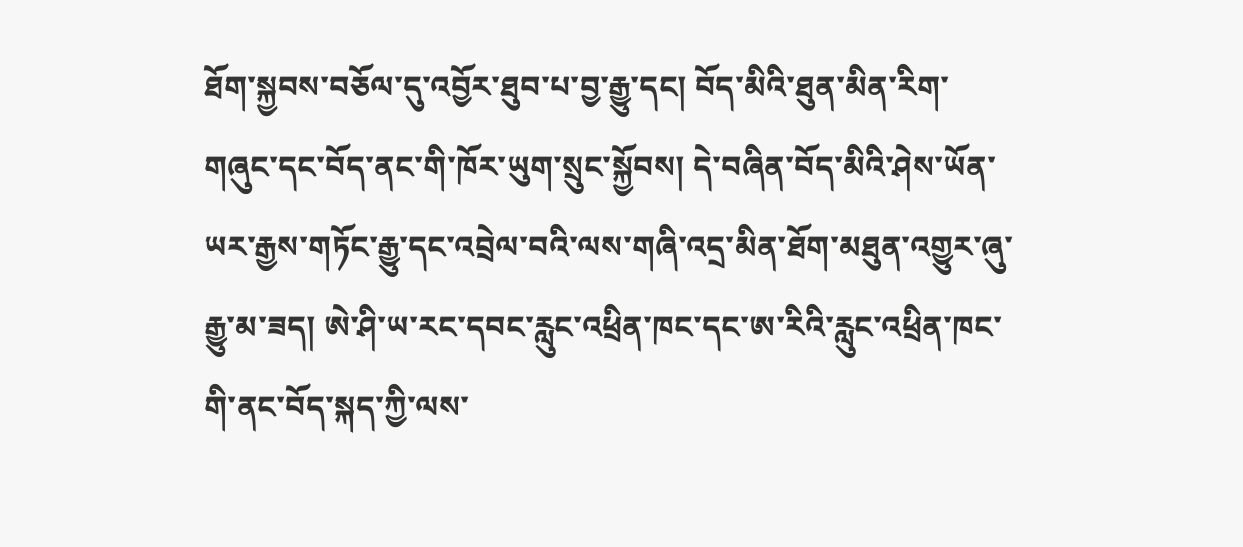ཐོག་སྐྱབས་བཅོལ་དུ་འབྱོར་ཐུབ་པ་བྱ་རྒྱུ་དང། བོད་མིའི་ཐུན་མིན་རིག་གཞུང་དང་བོད་ནང་གི་ཁོར་ཡུག་སྲུང་སྐྱོབས། དེ་བཞིན་བོད་མིའི་ཤེས་ཡོན་ཡར་རྒྱས་གཏོང་རྒྱུ་དང་འབྲེལ་བའི་ལས་གཞི་འདྲ་མིན་ཐོག་མཐུན་འགྱུར་ཞུ་རྒྱུ་མ་ཟད། ཨེ་ཤི་ཡ་རང་དབང་རླུང་འཕྲིན་ཁང་དང་ཨ་རིའི་རླུང་འཕྲིན་ཁང་གི་ནང་བོད་སྐད་ཀྱི་ལས་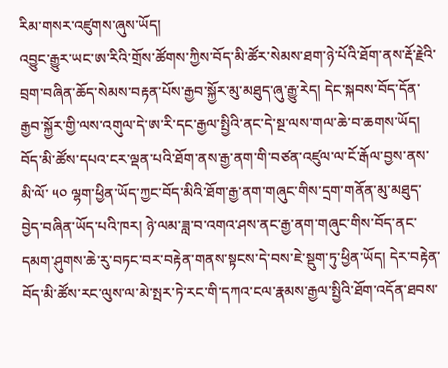རིམ་གསར་འཛུགས་ཞུས་ཡོད།
འབྱུང་རྒྱུར་ཡང་ཨ་རིའི་གྲོས་ཚོགས་ཀྱིས་བོད་མི་ཚོར་སེམས་ཐག་ཉེ་པོའི་ཐོག་ནས་རྡོ་རྗེའི་བྲག་བཞིན་ཆོད་སེམས་བརྟན་པོས་རྒྱབ་སྐྱོར་མུ་མཐུད་ཞུ་རྒྱུ་རེད། དེང་སྐབས་བོད་དོན་རྒྱབ་སྐྱོར་གྱི་ལས་འགུལ་དེ་ཨ་རི་དང་རྒྱལ་སྤྱིའི་ནང་དེ་སྔ་ལས་གལ་ཆེ་བ་ཆགས་ཡོད། བོད་མི་ཚོས་དཔའ་ངར་ལྡན་པའི་ཐོག་ནས་རྒྱ་ནག་གི་བཙན་འཛུལ་ལ་ངོ་རྒོལ་བྱས་ནས་མི་ལོ་ ༥༠ ལྷག་ཕྱིན་ཡོད་ཀྱང་བོད་མིའི་ཐོག་རྒྱ་ནག་གཞུང་གིས་དྲག་གནོན་མུ་མཐུད་བྱེད་བཞིན་ཡོད་པའི་ཁར། ཉེ་ལམ་ཟླ་བ་འགའ་ཤས་ནང་རྒྱ་ནག་གཞུང་གིས་བོད་ནང་དམག་ཤུགས་ཆེ་རུ་བཏང་བར་བརྟེན་གནས་སྟངས་དེ་བས་ཇེ་སྡུག་ཏུ་ཕྱིན་ཡོད། དེར་བརྟེན་བོད་མི་ཚོས་རང་ལུས་ལ་མེ་སྤར་ཏེ་རང་གི་དཀའ་ངལ་རྣམས་རྒྱལ་སྤྱིའི་ཐོག་འདོན་ཐབས་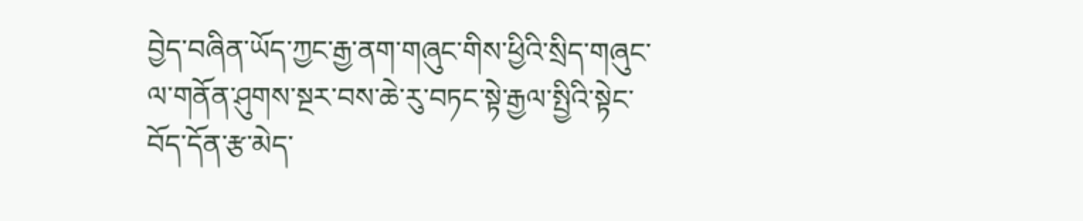བྱེད་བཞིན་ཡོད་ཀྱང་རྒྱ་ནག་གཞུང་གིས་ཕྱིའི་སྲིད་གཞུང་ལ་གནོན་ཤུགས་སྔར་བས་ཆེ་རུ་བཏང་སྟེ་རྒྱལ་སྤྱིའི་སྟེང་བོད་དོན་རྩ་མེད་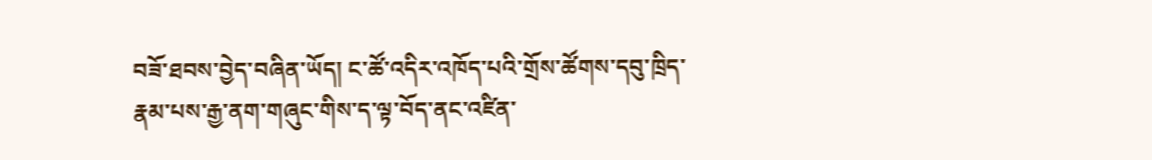བཟོ་ཐབས་བྱེད་བཞིན་ཡོད། ང་ཚོ་འདིར་འཁོད་པའི་གྲོས་ཚོགས་དབུ་ཁྲིད་རྣམ་པས་རྒྱ་ནག་གཞུང་གིས་ད་ལྟ་བོད་ནང་འཛིན་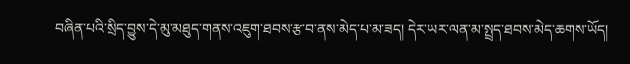བཞིན་པའི་སྲིད་བྱུས་དེ་མུ་མཐུད་གནས་འཇུག་ཐབས་རྩ་བ་ནས་མེད་པ་མ་ཟད། དེར་ཡར་ལན་མ་སྤྲད་ཐབས་མེད་ཆགས་ཡོད།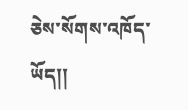ཅེས་སོགས་འཁོད་ཡོད།།